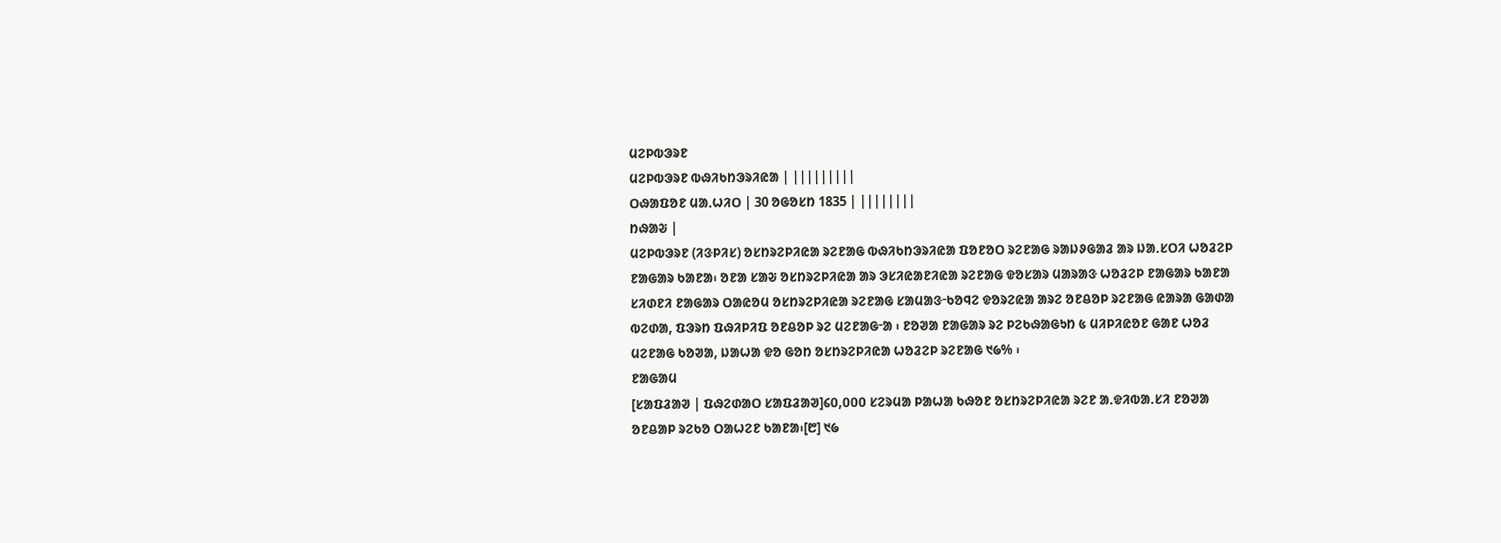ᱢᱮᱞᱵᱳᱨᱱ
ᱢᱮᱞᱵᱳᱨᱱ ᱵᱷᱤᱠᱴᱳᱨᱤᱭᱟ | |||||||||
ᱛᱷᱟᱯᱚᱱ ᱢᱟᱹᱦᱤᱛ | 30 ᱚᱜᱚᱥᱴ 1835 | ||||||||
ᱴᱷᱟᱶ |
ᱢᱮᱞᱵᱳᱨᱱ (ᱤᱝᱞᱤᱥ) ᱚᱥᱴᱨᱮᱞᱤᱭᱟ ᱨᱮᱱᱟᱜ ᱵᱷᱤᱠᱴᱳᱨᱤᱭᱟ ᱯᱚᱱᱚᱛ ᱨᱮᱱᱟᱜ ᱨᱟᱡᱽᱜᱟᱲ ᱟᱨ ᱡᱟᱹᱥᱛᱤ ᱦᱚᱲᱮᱞ ᱱᱟᱜᱟᱨ ᱠᱟᱱᱟ᱾ ᱚᱱᱟ ᱥᱟᱶ ᱚᱥᱴᱨᱮᱞᱤᱭᱟ ᱟᱨ ᱳᱥᱤᱭᱟᱱᱤᱭᱟ ᱨᱮᱱᱟᱜ ᱫᱚᱥᱟᱨ ᱢᱟᱨᱟᱝ ᱦᱚᱲᱮᱞ ᱱᱟᱜᱟᱨ ᱠᱟᱱᱟ ᱥᱤᱰᱱᱤ ᱱᱟᱜᱟᱨ ᱛᱟᱭᱚᱢ ᱚᱥᱴᱨᱮᱞᱤᱭᱟ ᱨᱮᱱᱟᱜ ᱥᱟᱢᱟᱝᱼᱠᱚᱧᱮ ᱫᱚᱨᱮᱭᱟ ᱟᱨᱮ ᱚᱱᱪᱚᱞ ᱨᱮᱱᱟᱜ ᱭᱟᱨᱟ ᱜᱟᱰᱟ ᱵᱮᱰᱟ, ᱯᱳᱨᱴ ᱯᱷᱤᱞᱤᱯ ᱚᱱᱪᱚᱞ ᱨᱮ ᱢᱮᱱᱟᱜᱼᱟ ᱾ ᱱᱚᱣᱟ ᱱᱟᱜᱟᱨ ᱨᱮ ᱞᱮᱠᱷᱟᱜᱩᱴ ᱕ ᱢᱤᱞᱤᱭᱚᱱ ᱜᱟᱱ ᱦᱚᱲ ᱢᱮᱱᱟᱜ ᱠᱚᱣᱟ, ᱡᱟᱦᱟ ᱫᱚ ᱜᱚᱴ ᱚᱥᱴᱨᱮᱞᱤᱭᱟ ᱦᱚᱲᱮᱞ ᱨᱮᱱᱟᱜ ᱑᱙% ᱾
ᱱᱟᱜᱟᱢ
[ᱥᱟᱯᱲᱟᱣ | ᱯᱷᱮᱰᱟᱛ ᱥᱟᱯᱲᱟᱣ]᱔᱐,᱐᱐᱐ ᱥᱮᱨᱢᱟ ᱞᱟᱦᱟ ᱠᱷᱚᱱ ᱚᱥᱴᱨᱮᱞᱤᱭᱟ ᱨᱮᱱ ᱟᱹᱫᱤᱵᱟᱹᱥᱤ ᱱᱚᱣᱟ ᱚᱱᱪᱟᱞ ᱨᱮᱠᱚ ᱛᱟᱦᱮᱱ ᱠᱟᱱᱟ᱾[᱘] ᱑᱙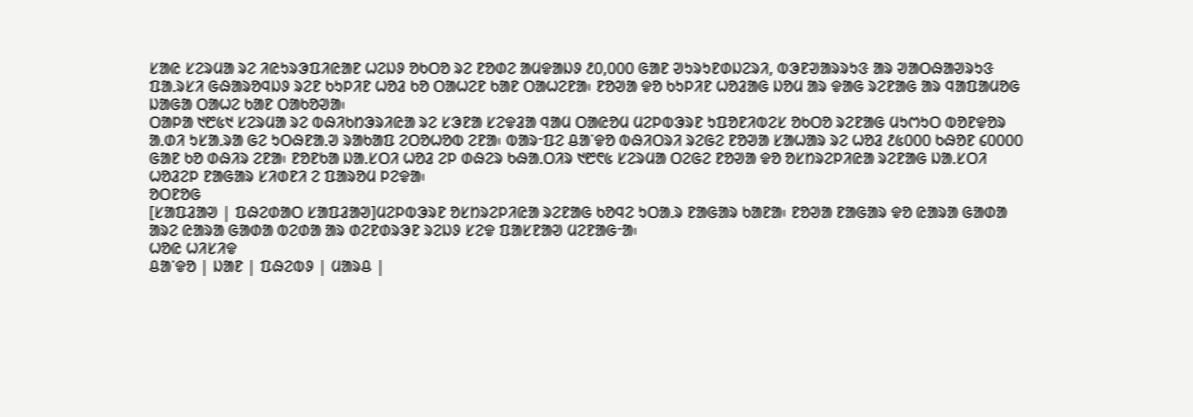ᱥᱟᱭ ᱥᱮᱨᱢᱟ ᱨᱮ ᱤᱭᱩᱨᱳᱯᱤᱭᱟᱱ ᱦᱮᱡᱽ ᱚᱠᱛᱚ ᱨᱮ ᱱᱚᱰᱮ ᱟᱢᱫᱟᱡᱽ ᱒᱐,᱐᱐᱐ ᱜᱟᱱ ᱣᱩᱨᱩᱱᱰᱡᱮᱨᱤ, ᱵᱳᱱᱣᱟᱨᱨᱩᱝ ᱟᱨ ᱣᱟᱛᱷᱟᱣᱨᱩᱝ ᱯᱟᱹᱨᱥᱤ ᱜᱷᱟᱨᱚᱧᱡᱽ ᱨᱮᱱ ᱠᱩᱞᱤᱱ ᱦᱚᱲ ᱠᱚ ᱛᱟᱦᱮᱱ ᱠᱟᱱ ᱛᱟᱦᱮᱱᱟ᱾ ᱱᱚᱣᱟ ᱫᱚ ᱠᱩᱞᱤᱱ ᱦᱚᱲᱟᱜ ᱡᱚᱢ ᱟᱨ ᱫᱟᱜ ᱨᱮᱱᱟᱜ ᱟᱨ ᱧᱟᱯᱟᱢᱚᱜ ᱡᱟᱜᱟ ᱛᱟᱦᱮ ᱠᱟᱱ ᱛᱟᱠᱚᱣᱟ᱾
ᱛᱟᱞᱟ ᱑᱘᱕᱑ ᱥᱮᱨᱢᱟ ᱨᱮ ᱵᱷᱤᱠᱴᱳᱨᱤᱭᱟ ᱨᱮ ᱥᱳᱱᱟ ᱥᱮᱫᱲᱟ ᱧᱟᱢ ᱛᱟᱭᱚᱢ ᱢᱮᱞᱵᱳᱨᱱ ᱩᱯᱚᱱᱤᱵᱮᱥ ᱚᱠᱛᱚ ᱨᱮᱱᱟᱜ ᱢᱩᱬᱩᱛ ᱵᱚᱱᱫᱚᱨ ᱟᱹᱰᱤ ᱩᱥᱟᱹᱨᱟ ᱜᱮ ᱩᱛᱷᱱᱟᱹᱣ ᱨᱟᱠᱟᱯ ᱮᱛᱚᱦᱚᱵ ᱮᱱᱟ᱾ ᱵᱟᱨᱼᱯᱮ ᱪᱟᱸᱫᱚ ᱵᱷᱤᱛᱨᱤ ᱨᱮᱜᱮ ᱱᱚᱣᱟ ᱥᱟᱦᱟᱨ ᱨᱮ ᱦᱚᱲ ᱒᱕᱐᱐᱐ ᱠᱷᱚᱱ ᱔᱐᱐᱐᱐ ᱜᱟᱱ ᱠᱚ ᱰᱷᱤᱨ ᱮᱱᱟ᱾ ᱱᱚᱱᱠᱟ ᱡᱟᱹᱥᱛᱤ ᱦᱚᱲ ᱮᱞ ᱰᱷᱮᱨ ᱠᱷᱟᱹᱛᱤᱨ ᱑᱘᱖᱕ ᱥᱮᱨᱢᱟ ᱛᱮᱜᱮ ᱱᱚᱣᱟ ᱫᱚ ᱚᱥᱴᱨᱮᱞᱤᱭᱟ ᱨᱮᱱᱟᱜ ᱡᱟᱹᱥᱛᱤ ᱦᱚᱲᱮᱞ ᱱᱟᱜᱟᱨ ᱥᱤᱰᱱᱤ ᱮ ᱯᱟᱨᱚᱢ ᱞᱮᱫᱟ᱾
ᱚᱛᱱᱚᱜ
[ᱥᱟᱯᱲᱟᱣ | ᱯᱷᱮᱰᱟᱛ ᱥᱟᱯᱲᱟᱣ]ᱢᱮᱞᱵᱳᱨᱱ ᱚᱥᱴᱨᱮᱞᱤᱭᱟ ᱨᱮᱱᱟᱜ ᱠᱚᱧᱮ ᱩᱛᱟᱹᱨ ᱱᱟᱜᱟᱨ ᱠᱟᱱᱟ᱾ ᱱᱚᱣᱟ ᱱᱟᱜᱟᱨ ᱫᱚ ᱭᱟᱨᱟ ᱜᱟᱰᱟ ᱟᱨᱮ ᱭᱟᱨᱟ ᱜᱟᱰᱟ ᱵᱮᱰᱟ ᱟᱨ ᱰᱮᱱᱰᱨᱳᱱ ᱨᱮᱡᱽ ᱥᱮᱫ ᱯᱟᱥᱱᱟᱣ ᱢᱮᱱᱟᱜᱼᱟ᱾
ᱦᱚᱭ ᱦᱤᱥᱤᱫ
ᱪᱟᱸᱫᱚ | ᱡᱟᱱ | ᱯᱷᱮᱵᱽ | ᱢᱟᱨᱪ |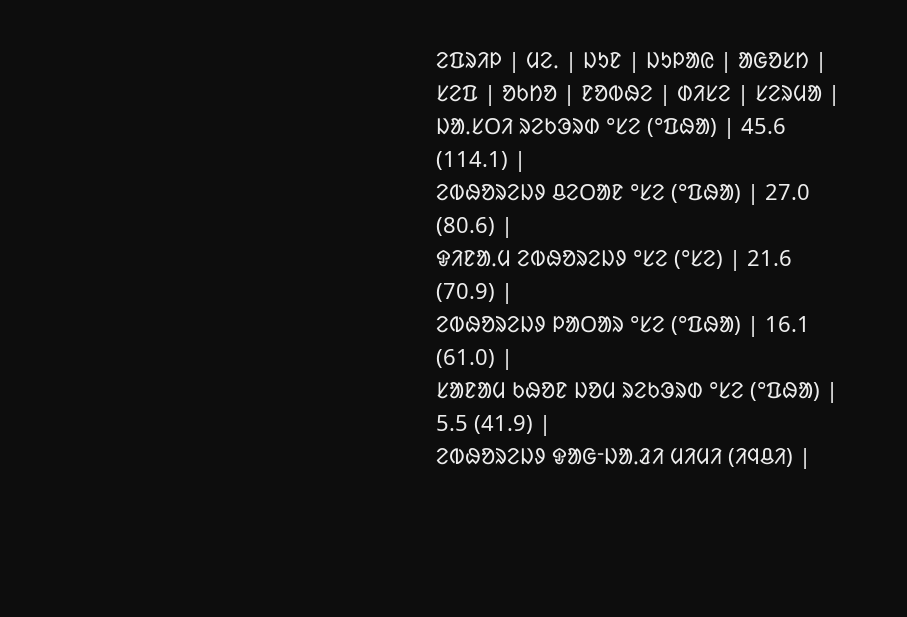ᱮᱯᱨᱤᱞ | ᱢᱮᱹ | ᱡᱩᱱ | ᱡᱩᱞᱟᱭ | ᱟᱜᱚᱥᱴ | ᱥᱮᱯ | ᱚᱠᱴᱚ | ᱱᱚᱵᱷᱮ | ᱰᱤᱥᱮ | ᱥᱮᱨᱢᱟ |
ᱡᱟᱹᱥᱛᱤ ᱨᱮᱠᱳᱨᱰ °ᱥᱮ (°ᱯᱷᱟ) | 45.6 (114.1) |
ᱮᱵᱷᱚᱨᱮᱡᱽ ᱪᱮᱛᱟᱱ °ᱥᱮ (°ᱯᱷᱟ) | 27.0 (80.6) |
ᱫᱤᱱᱟᱹᱢ ᱮᱵᱷᱚᱨᱮᱡᱽ °ᱥᱮ (°ᱥᱮ) | 21.6 (70.9) |
ᱮᱵᱷᱚᱨᱮᱡᱽ ᱞᱟᱛᱟᱨ °ᱥᱮ (°ᱯᱷᱟ) | 16.1 (61.0) |
ᱥᱟᱱᱟᱢ ᱠᱷᱚᱱ ᱡᱚᱢ ᱨᱮᱠᱳᱨᱰ °ᱥᱮ (°ᱯᱷᱟ) | 5.5 (41.9) |
ᱮᱵᱷᱚᱨᱮᱡᱽ ᱫᱟᱜᱼᱡᱟᱹᱲᱤ ᱢᱤᱢᱤ (ᱤᱧᱪᱤ) |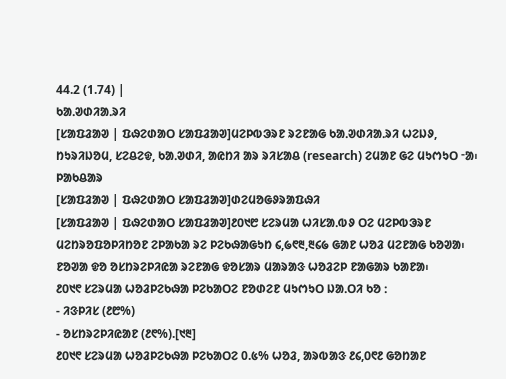44.2 (1.74) |
ᱠᱟᱹᱣᱰᱤᱟᱹᱨᱤ
[ᱥᱟᱯᱲᱟᱣ | ᱯᱷᱮᱰᱟᱛ ᱥᱟᱯᱲᱟᱣ]ᱢᱮᱞᱵᱳᱨᱱ ᱨᱮᱱᱟᱜ ᱠᱟᱹᱣᱰᱤᱟᱹᱨᱤ ᱦᱮᱡᱽ, ᱴᱩᱨᱤᱡᱚᱢ, ᱥᱮᱪᱮᱫ, ᱠᱟᱹᱣᱰᱤ, ᱟᱭᱴᱤ ᱟᱨ ᱨᱤᱥᱟᱪ (research) ᱮᱢᱟᱱ ᱜᱮ ᱢᱩᱬᱩᱛ ᱼᱟ᱾
ᱞᱟᱠᱪᱟᱨ
[ᱥᱟᱯᱲᱟᱣ | ᱯᱷᱮᱰᱟᱛ ᱥᱟᱯᱲᱟᱣ]ᱰᱮᱢᱚᱜᱽᱨᱟᱯᱷᱤ
[ᱥᱟᱯᱲᱟᱣ | ᱯᱷᱮᱰᱟᱛ ᱥᱟᱯᱲᱟᱣ]᱒᱐᱑᱘ ᱥᱮᱨᱢᱟ ᱦᱤᱥᱟᱹᱵᱽ ᱛᱮ ᱢᱮᱞᱵᱳᱨᱱ ᱢᱮᱴᱨᱚᱯᱚᱞᱤᱴᱚᱱ ᱮᱞᱟᱠᱟ ᱨᱮ ᱞᱮᱠᱷᱟᱜᱩᱴ ᱔,᱙᱖᱓,᱓᱔᱙ ᱜᱟᱱ ᱦᱚᱲ ᱢᱮᱱᱟᱜ ᱠᱚᱣᱟ᱾ ᱱᱚᱣᱟ ᱫᱚ ᱚᱥᱴᱨᱮᱞᱤᱭᱟ ᱨᱮᱱᱟᱜ ᱫᱚᱥᱟᱨ ᱢᱟᱨᱟᱝ ᱦᱚᱲᱮᱞ ᱱᱟᱜᱟᱨ ᱠᱟᱱᱟ᱾
᱒᱐᱑᱖ ᱥᱮᱨᱢᱟ ᱦᱚᱲᱞᱮᱠᱷᱟ ᱞᱮᱠᱟᱛᱮ ᱱᱚᱰᱮᱱ ᱢᱩᱬᱩᱛ ᱡᱟᱹᱛᱤ ᱠᱚ ᱺ
- ᱤᱝᱞᱤᱥ (᱒᱘%)
- ᱚᱥᱴᱨᱮᱞᱤᱭᱟᱱ (᱒᱖%).[᱑᱓]
᱒᱐᱑᱖ ᱥᱮᱨᱢᱟ ᱦᱚᱲᱞᱮᱠᱷᱟ ᱞᱮᱠᱟᱛᱮ 0.᱕% ᱦᱚᱲ, ᱟᱨᱵᱟᱝ ᱒᱔,᱐᱖᱒ ᱜᱚᱴᱟᱱ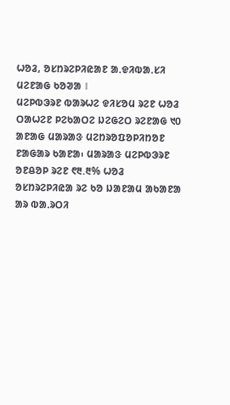ᱦᱚᱲ, ᱚᱥᱴᱨᱮᱞᱤᱭᱟᱱ ᱟᱹᱫᱤᱵᱟᱹᱥᱤ ᱢᱮᱱᱟᱜ ᱠᱚᱣᱟ ।
ᱢᱮᱞᱵᱳᱨᱱ ᱵᱟᱨᱦᱮ ᱫᱤᱥᱚᱢ ᱨᱮᱱ ᱦᱚᱲ ᱛᱟᱦᱮᱱ ᱞᱮᱠᱟᱛᱮ ᱡᱮᱜᱮᱛ ᱨᱮᱱᱟᱜ ᱑᱐ ᱟᱱᱟᱜ ᱢᱟᱨᱟᱝ ᱢᱮᱴᱨᱚᱯᱚᱞᱤᱴᱚᱱ ᱱᱟᱜᱟᱨ ᱠᱟᱱᱟ᱾ ᱢᱟᱨᱟᱝ ᱢᱮᱞᱵᱳᱨᱱ ᱚᱱᱪᱚᱞ ᱨᱮᱱ ᱖᱓.᱓% ᱦᱚᱲ ᱚᱥᱴᱨᱮᱞᱤᱭᱟ ᱨᱮ ᱠᱚ ᱡᱟᱱᱟᱢ ᱟᱠᱟᱱᱟ ᱟᱨ ᱵᱟᱹᱨᱛᱤ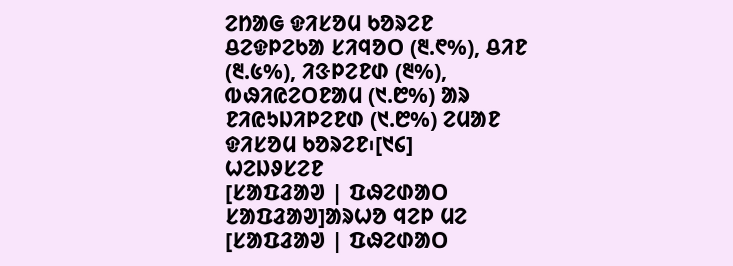ᱮᱴᱟᱜ ᱫᱤᱥᱚᱢ ᱠᱚᱨᱮᱱ ᱪᱮᱫᱞᱮᱠᱟ ᱥᱤᱧᱚᱛ (᱓.᱖%), ᱪᱤᱱ (᱓.᱕%), ᱤᱝᱞᱮᱱᱰ (᱓%), ᱵᱷᱤᱭᱮᱛᱱᱟᱢ (᱑.᱘%) ᱟᱨ ᱱᱤᱭᱩᱡᱤᱞᱮᱱᱰ (᱑.᱘%) ᱮᱢᱟᱱ ᱫᱤᱥᱚᱢ ᱠᱚᱨᱮᱱ᱾[᱑᱔]
ᱦᱮᱡᱽᱥᱮᱱ
[ᱥᱟᱯᱲᱟᱣ | ᱯᱷᱮᱰᱟᱛ ᱥᱟᱯᱲᱟᱣ]ᱟᱨᱦᱚ ᱧᱮᱞ ᱢᱮ
[ᱥᱟᱯᱲᱟᱣ | ᱯᱷᱮᱰᱟᱛ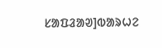ᱥᱟᱯᱲᱟᱣ]ᱵᱟᱨᱦᱮ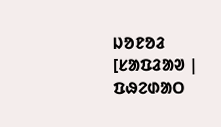ᱡᱚᱱᱚᱲ
[ᱥᱟᱯᱲᱟᱣ | ᱯᱷᱮᱰᱟᱛ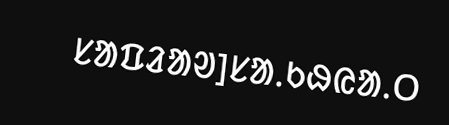ᱥᱟᱯᱲᱟᱣ]ᱥᱟᱹᱠᱷᱭᱟᱹᱛ